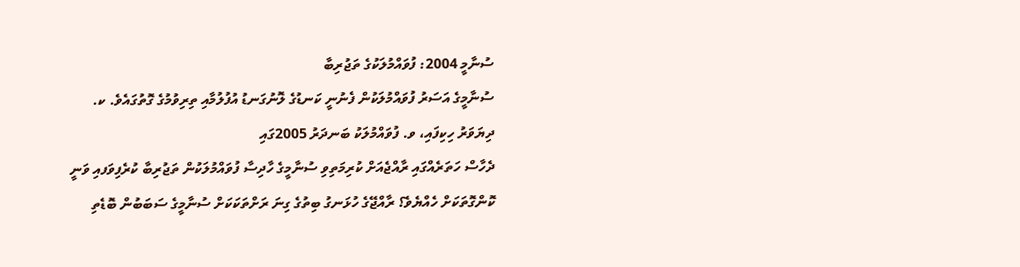ސުނާމީ 2004: ފުވައްމުލަކުގެ ތަޖުރިބާ
ސުނާމީގެ އަސަރު ފުވައްމުލަކުން ފެނުނީ ކަނޑުގެ ލޮނުގަނޑު އުފުލުމާއި ތިރިވުމުގެ ގޮތުގައެވެ. ކ. ދިޔަވަރު ހިކިފައި، ވ. ފުވައްމުލަކު ބަނދަރު 2005ގައި
ދެހާސް ހަތަރެއްގައި ރާއްޖެއަށް ކުރިމަތިވި ސުނާމީގެ ހާދިސާ ފުވައްމުލަކުން ތަޖުރިބާ ކުރެފިވަފއި ވަނީ ކޮންގޮތަކަށް ހެއްޔެވެ؟ ރާއްޖޭގެ ހުޅަނގު ބިތުގެ ގިނަ ރަށްތަކަކަށް ސުނާމީގެ ސަބަބުން ބޮޑެތި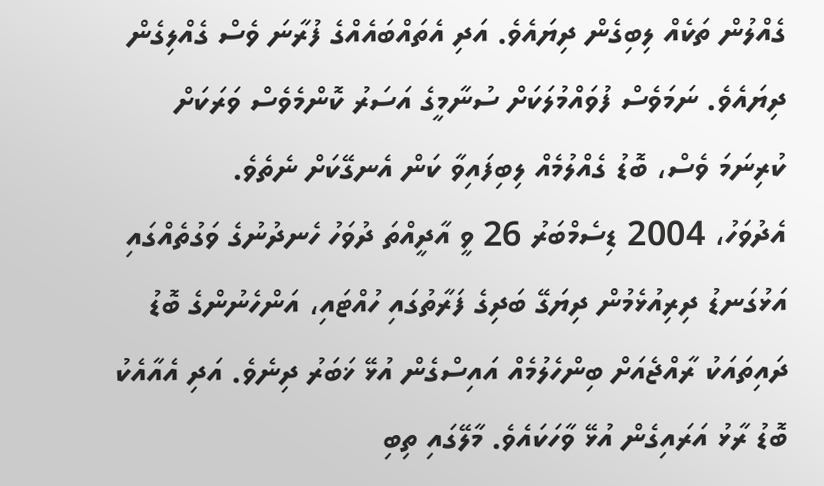ގެއްލުން ތަކެއް ލިބިގެން ދިޔައެވެ. އަދި އެތައްބައެއްގެ ފުރާނަ ވެސް ގެއްލިގެން ދިޔައެވެ. ނަމަވެސް ފުވައްމުލަކަށް ސުނާމީގެ އަސަރު ކޮންމެވެސް ވަރަކަށް ކުރިނަމަ ވެސް، ބޮޑު ގެއްލުމެއް ލިބިފައިވާ ކަން އެނގޭކަށް ނެތެވެ.
އެދުވަހު، 2004 ޑިސެމްބަރު 26 ވީ އާދީއްތަ ދުވަހު ހެނދުނުގެ ވަގުތެއްގައި އަޅުގަނޑު ދިރިއުޅެމުން ދިޔަގޭ ބަދިގެ ފަރާތުގައި ހުއްޓައި، އަންހެނުންގެ ބޮޑު ދައިތައަކު ރާއްޖެއަށް ބިންހެލުމެއް އައިސްގެން އުޅޭ ޚަބަރު ދިނެވެ. އަދި އެއާއެކު ބޮޑު ރާޅު އަރައިގެން އުޅޭ ވާހަކައެވެ. މާލޭގައި ތިބި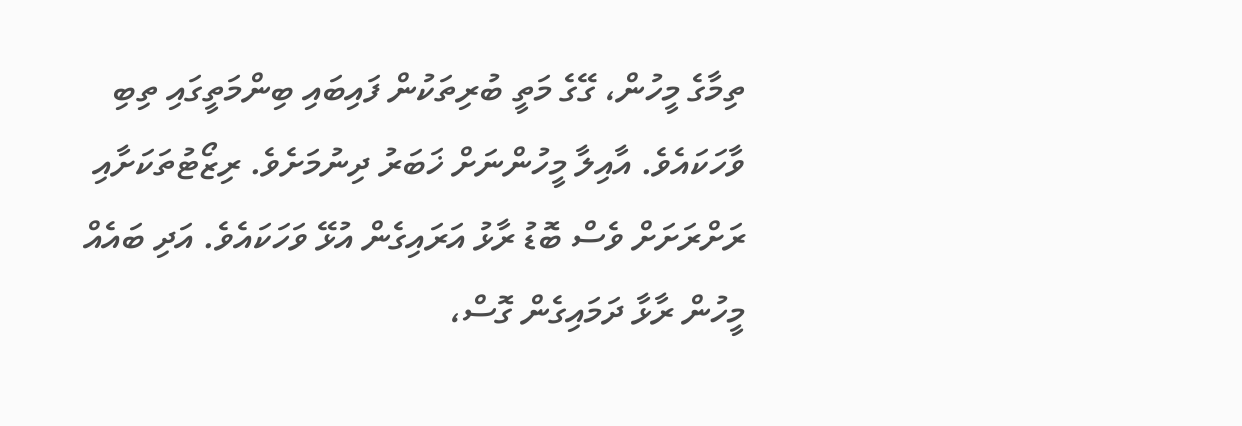ތިމާގެ މީހުން، ގޭގެ މަތީ ބުރިތަކުން ފައިބައި ބިންމަތީގައި ތިބި ވާހަކައެވެ. އާއިލާ މީހުންނަށް ޚަބަރު ދިނުމަށެވެ. ރިޒޯޓުތަކަށާއި ރަށްރަށަށް ވެސް ބޮޑު ރާޅު އަރައިގެން އުޅޭ ވަހަކައެވެ. އަދި ބައެއް މީހުން ރާޅާ ދަމައިގެން ގޮސް،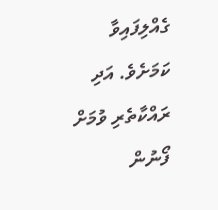ގެއްލިފައިވާ ކަމަށެވެ. އަދި ރައްކާތެރި ވުމަށް ފޯނުން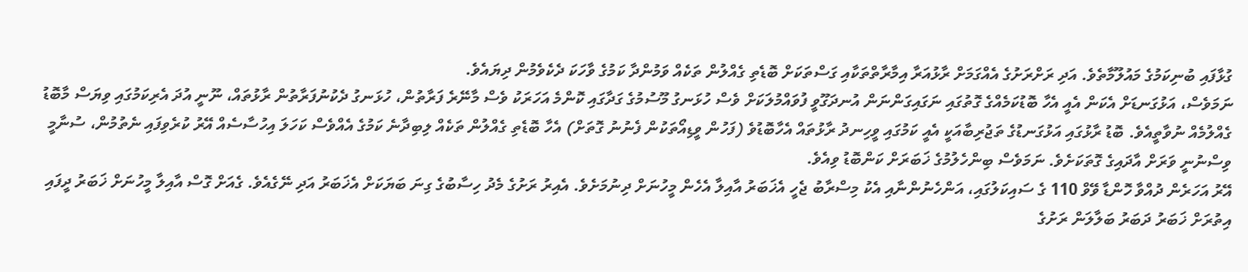ގުޅާފައި ބުނިކަމުގެ މައުލޫމާތެވެ. އަދި ރަށްރަށުގެ އެއްގަމަށް ރާޅުއަރާ އިމާރާތްތަކާއި ގަސްތަކަށް ބޮޑެތި ގެއްލުން ތަކެއް ވަމުންދާ ކަމުގެ ވާހަކަ ދެކެވެމުން ދިޔައެވެ.
ނަމަވެސް، އަޅުގަނޑަށް އެކަން އެއީ އެހާ ބޮޑުކަމެއްގެ ގޮތުގައި ނަގައިގަންނަން އުނދަގޫވީ ފުވައްމުލަކަށް ވެސް ހުޅަނގު މޫސުމުގެ ގަދާގައި ކޮންމެ އަހަރަކު ވެސް މާނޭރެ ފަރާތުން، ހުޅަނގު ދެކުނުފަރާތުން ރާޅުތައް، ނޫނީ އުދަ އެރިކަމުގައި ވިޔަސް މާބޮޑު ގެއްލުމެއް ނުވާތީއެވެ. ބޮޑު ރާޅުގައި އަޅުގަނޑުގެ ތަޖުރިބާއަކީ އެއީ ކަމުގައި ވީހިނދު ރާޅުތައް އެހާބޮޑުވެ (ފަހުން ވީޑިއޯތަކުން ފެނުނު ގޮތަށް) އެހާ ބޮޑެތި ގެއްލުން ތަކެއް ލިބިދާނެ ކަމުގެ އެއްވެސް ކަހަލަ އިހުސާސެއް އޭރު ކުރެވިފައި ނެތުމުން، ސުނާމީ ވިސްނުނީ ވަރަށް އާދައިގެ ގޮތަކަށެވެ. ނަމަވެސް ބިންހެލުމުގެ ޚަބަރަށް ކަންބޮޑު ވިއެވެ.
އޭރު އަހަރެން ދުއްވާ ހޮންޑާ ވޭވް 110 ގެ ސައިކަލުގައި، އަންހެނުންނާއި އެކު މިސްރާބު ޖެހީ އެޚަބަރު އާއިލާ އެހެން މީހުނަށް ދިނުމަށެވެ. އެއިރު ރަށުގެ މެދު ހިސާބުގެ ގިނަ ބަޔަކަށް އެޚަބަރު އަދި ނޭގެއެވެ. ގެއަށް ގޮސް އާއިލާ މީހުނަށް ޚަބަރު ދީފައި އިތުރަށް ޚަބަރު ދަބަރު ބަލާލަން ރަށުގެ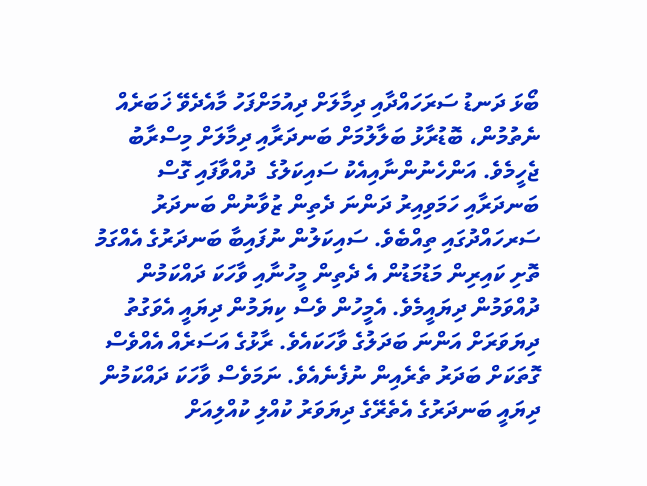ބޯޅަ ދަނޑު ސަރަހައްދާއި ދިމާލަށް ދިއުމަށްފަހު މާއެދެވޭ ޚަބަރެއް ނެތުމުން، ބޮޑުރާޅު ބަލާލުމަށް ބަނދަރާއި ދިމާލަށް މިސްރާބު ޖެހީމެވެ. އަންހެނުންނާއިއެކު ސައިކަލުގެ  ދުއްވާފައި ގޮސް ބަނދަރާއި ހަމަވިއިރު ދަންނަ ދެތިން ޒުވާނުން ބަނދަރު ސަރހައްދުގައި ތިއްބެވެ. ސައިކަލުން ނުފައިބާ ބަނދަރުގެ އެއްގަމު ތޮށި ކައިރިން މަޑުމަޑުން އެ ދެތިން މީހުނާއި ވާހަކަ ދައްކަމުން ދުއްވަމުން ދިޔައީމެވެ. އެމީހުން ވެސް ކިޔަމުން ދިޔައީ އެވަގުތު ދިޔަވަރަށް އަންނަ ބަދަލުގެ ވާހަކައެވެ. ރާޅުގެ އަސަރެއް އެއްވެސް ގޮތަކަށް ބަދަރު ތެރެއިން ނުފެނެއެވެ. ނަމަވެސް ވާހަކަ ދައްކަމުން ދިޔައީ ބަނދަރުގެ އެތެރޭގެ ދިޔަވަރު ކުއްލި ކުއްލިއަށް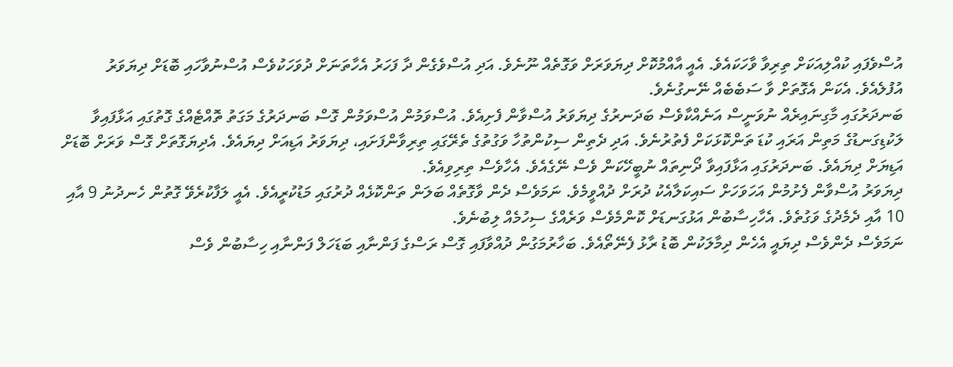އުސްވެފައި ކުއްލިއަކަށް ތިރިވާ ވާހަކައެވެ. އެއީ އާއްމުކޮށް ދިޔަވަރަށް ވަގޮތެއް ނޫނެވެ. އަދި އުސްވެގެން ދާ ފަހަރު އެހާތަނަށް ދުވަހަކުވެސް އުސްނުވާހައި ބޮޑަށް ދިޔަވަރު އުފުލެއެވެ. އެކަން އެގޮތަށް ވާ ސަބެބެއް ނޭނގުނެވެ.
ބަނދަރުގައި މާގިނައިރެއް ނުވަނީސް އަނެއްކާވެސް ބަދަނރުގެ ދިޔަވަރު އުސްވާން ފެށިއެވެ. އުސްވަމުން އުސްވަމުން ގޮސް ބަނދަރުގެ މަގަތު ތޮއްޓެއްގެ ގޮތުގައި އަޅާފައިވާ ލަކުޑިގަނޑުގެ މަތިން އަރައި ކުޑަ ތަންކޮޅަކަށް ފެތުރުނެވެ. އަދި ދެތިން ސިކުންތުހާ ވަގުތުގެ ތެރޭގައި ތިރިވާންފަށައި، ދިޔަވަރު އަޑިއަށް ދިޔައެވެ. އެދިޔަގޮތަށް ގޮސް ވަރަށް ބޮޑަށް އަޑިޔަށް ދިޔައެވެ. ބަނދަރުގައި އަޅާފައިވާ ދޯނިތައް ނުބީހޭކަން ވެސް ނޭގެއެވެ. އެހާވެސް ތިރިވިއެވެ.
ދިޔަވަރު އުސްވާން ފެށުމުން އަހަވަހަށް ސައިކަލާއެކު ދުރަށް ދުއްވީމެވެ. ނަމަވެސް ދެން ވާގޮތެއް ބަލަން ތަންކޮޅެއް ދުރުގައި މަޑުކުރީއެވެ. އެއީ ލަފާކުރެވޭ ގޮތުން ހެނދުނު 9 އާއި 10 އާއި ދެމެދުގެ ވަގުތެވެ. އެހާހިސާބުން އަޅުގަނޑަށް ކޮންމެވެސް ވަރެއްގެ ސިހުމެއް ލިބުނެވެ.
ނަމަވެސް ދެންވެސް ދިޔައީ އެހެން ދިމާލަކުން ބޮޑު ރާޅު ފެނޭތޯއެވެ. ބަހާރުމަގުން ދުއްވާފައި ގޮސް ރަސްގެ ފަންނާއި ބަޑަހަލް ފަންނާއި ހިސާބުން ވެސް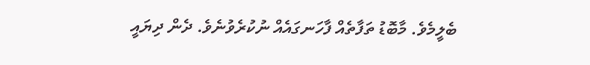ބެލީމެވެ. މާބޮޑު ތަފާތެއް ފާހަނގައެއް ނުކުރެވުނެވެ. ދެން ދިޔައީ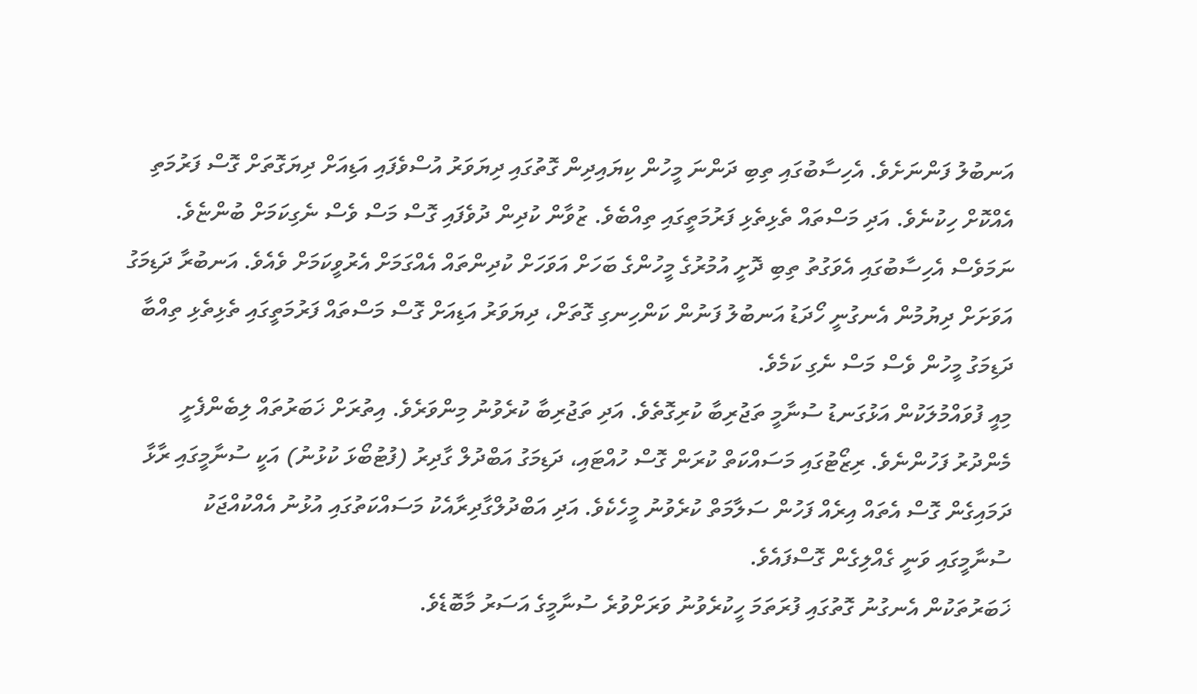އަނބުލު ފަންނަށެވެ. އެހިސާބުގައި ތިބި ދަންނަ މީހުން ކިޔައިދިން ގޮތުގައި ދިޔަވަރު އުސްވެފައި އަޑިއަށް ދިޔަގޮތަށް ގޮސް ފަރުމަތި އެއްކޮށް ހިކުނެވެ. އަދި މަސްތައް ތެޅިތެޅި ފަރުމަތީގައި ތިއްބެވެ. ޒުވާން ކުދިން ދުވެފައި ގޮސް މަސް ވެސް ނެގިކަމަށް ބުންޏެވެ.
ނަމަވެސް އެހިސާބުގައި އެވަގުތު ތިބި ދޮށީ އުމުރުގެ މީހުންގެ ބަހަށް އަވަހަށް ކުދިންތައް އެއްގަމަށް އެރުވީކަމަށް ވެއެވެ. އަނބުރާ ދަޑިމަގު އަވަށަށް ދިޔުމުން އެނގުނީ ހޯދަޑު އަނބުލު ފަނުން ކަންހިނގި ގޮތަށް، ދިޔަވަރު އަޑިއަށް ގޮސް މަސްތައް ފަރުމަތީގައި ތެޅިތެޅި ތިއްބާ ދަޑިމަގު މީހުން ވެސް މަސް ނެގި ކަމެވެ.
މިއީ ފުވައްމުލަކުން އަޅުގަނޑު ސުނާމީ ތަޖުރިބާ ކުރިގޮތެވެ. އަދި ތަޖުރިބާ ކުރެވުނު މިންވަރެވެ. އިތުރަށް ޚަބަރުތައް ލިބެންފެށީ މެންދުރު ފަހުންނެވެ. ރިޒޯޓުގައި މަސައްކަތް ކުރަން ގޮސް ހުއްޓައި، ދަޑިމަގު އަބްދުލް ގާދިރު (ފުޓުބޯޅަ ކުޅުނު) އަކީ ސުނާމީގައި ރާޅާ ދަމައިގެން ގޮސް އެތައް އިރެއް ފަހުން ސަލާމަތް ކުރެވުނު މީހެކެވެ. އަދި އަބްދުލްގާދިރާއެކު މަސައްކަތުގައި އުޅުނު އެއްކުއްޖަކު ސުނާމީގައި ވަނީ ގެއްލިގެން ގޮސްފައެވެ.
ޚަބަރުތަކުން އެނގުނު ގޮތުގައި ފުރަތަމަ ހީކުރެވުނު ވަރަށްވުރެ ސުނާމީގެ އަސަރު މާބޮޑެވެ.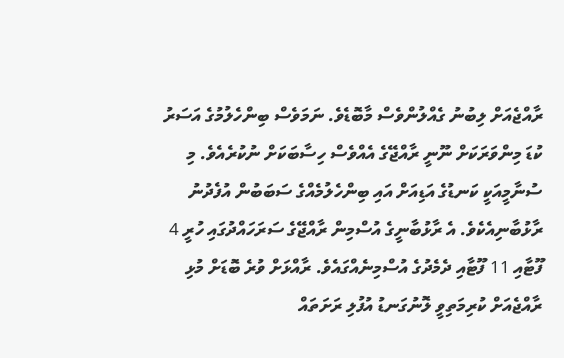ރާއްޖެއަށް ލިބުނު ގެއްލުންވެސް މާބޮޑެވެ. ނަމަވެސް ބިންހެލުމުގެ އަސަރު ކުޑަ މިންވަރަކަށް ނޫނީ ރާއްޖޭގެ އެއްވެސް ހިސާބަކަށް ނުކުރެއެވެ. މި ސުނާމީއަކީ ކަނޑުގެ އަޑިއަށް އައި ބިންހެލުމެއްގެ ސަބަބުން އުފެދުނު ރާޅުބާނިއެކެވެ. އެ ރާޅުބާނީގެ އުސްމިން ރާއްޖޭގެ ސަރަހައްދުގައި ހުރީ 4 ފޫޓާއި 11 ފޫޓާއި ދެމެދުގެ އުސްމިނެއްގައެވެ. ރާއްޅަށް ވުރެ ބޮޑަށް މުޅި ރާއްޖެއަށް ކުރިމަތިވީ ލޮނުގަނޑު އުފުލި ރަށަތައް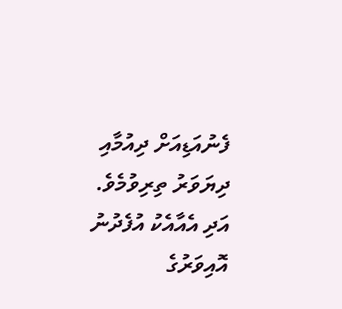ފެނުއަޑިއަށް ދިއުމާއި ދިޔަވަރު ތިރިވުމެވެ. އަދި އެއާއެކު އުފެދުނު އޮއިވަރުގެ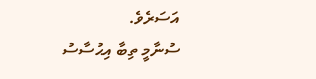އަސަރެވެ.
ސުނާމީ ތިބާ އިޙުސާސު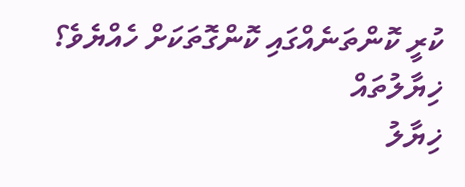ކުރީ ކޮންތަނެއްގައި ކޮންގޮތަކަށް ހެއްޔެވެ؟
ޚިޔާލުތައް
ޚިޔާލު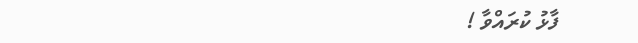ފާޅު ކުރައްވާ !